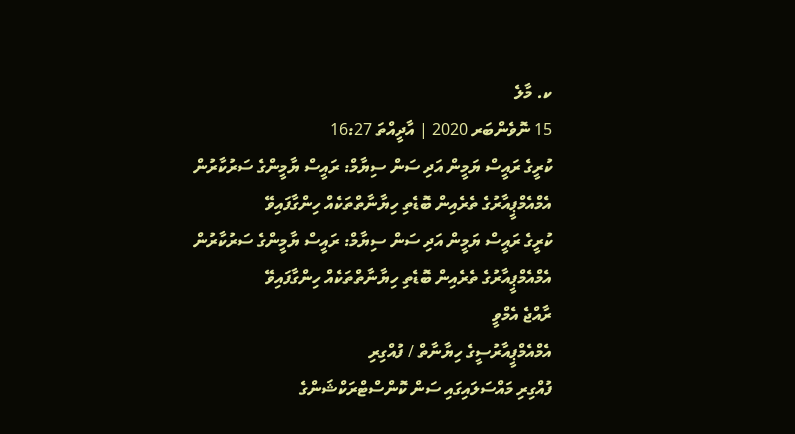ކ. މާލެ
15 ނޮވެންބަރ 2020 | އާދީއްތަ 16:27
ކުރީގެ ރައީސް ޔަމީން އަދި ސަން ސިޔާމް: ރައީސް ޔާމީންގެ ސަރުކާރުން އެމްއެމްޕީއާރުގެ ތެރެއިން ބޮޑެތި ހިޔާނާތްތަކެއް ހިންގާފައިވޭ
ކުރީގެ ރައީސް ޔަމީން އަދި ސަން ސިޔާމް: ރައީސް ޔާމީންގެ ސަރުކާރުން އެމްއެމްޕީއާރުގެ ތެރެއިން ބޮޑެތި ހިޔާނާތްތަކެއް ހިންގާފައިވޭ
ރާއްޖެ އެމްވީ
އެމްއެމްޕީއާރުސީގެ ހިޔާނާތް / ފުއްގިރި
ފުއްގިރި މައްސަލައިގައި ސަން ކޮންސްޓްރަކްޝަންގެ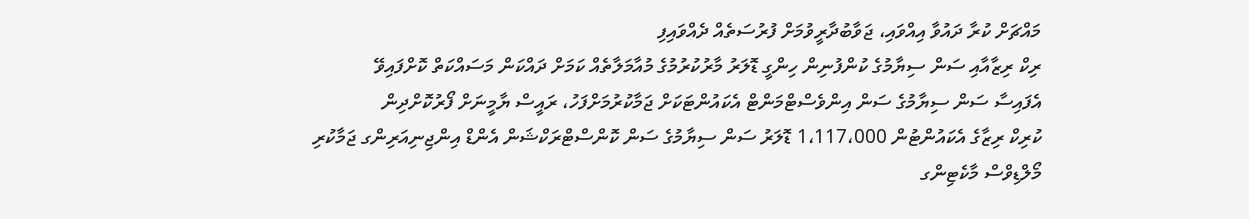މައްޗަށް ކުރާ ދައުވާ އިއްވައި، ޖަވާބުދާރީވުމަށް ފުރުސަތެއް ދެއްވައިފި
ރިކް ރިޒާއާއި ސަން ސިޔާމުގެ ކުންފުނިން ހިންގީ ޑޮލަރު މާރުކުރުމުގެ މުއާމަލާތެއް ކަމަށް ދައްކަން މަސައްކަތް ކޮށްފައިވޭ
އެފައިސާ ސަން ސިޔާމުގެ ސަން އިންވެސްޓްމަންޓް އެކައުންޓަކަށް ޖަމާކުރުމަށްފަހު، ރައީސް ޔާމީނަށް ފޯރުކޮށްދިން
ކުރިކް ރިޒާގެ އެކައުންޓުން 1،117،000 ޑޮލަރު ސަން ސިޔާމުގެ ސަން ކޮންސްޓްރަކްޝަން އެންޑް އިންޖިނިއަރިންގ ޖަމާކުރި
މޯލްޑިވްސް މާކެޓިންގ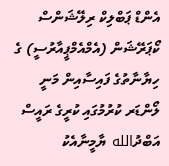އެންޑް ޕަބްލިކް ރިލޭޝަންސް ކޯޕަރޭޝަން (އެމްއެމްޕީއާރުސީ) ގެ ހިޔާނާތުގެ ފައިސާއިން މަނީ ލޯންޑަރ ކުރުމުގައި ކުރީގެ ރައީސް އަބްދުالله ޔާމީނާއެކު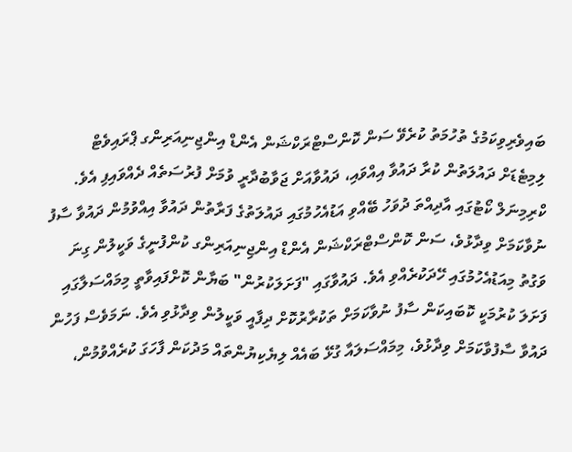ބައިވެރިވިކަމުގެ ތުހުމަތު ކުރެވޭ ސަން ކޮންސްޓްރަކްޝަން އެންޑް އިންޖިނިއަރިންގ ޕްރައިވެޓް ލިމިޓެޑަށް ދައުލަތުން ކުރާ ދައުވާ އިއްވައި، ދައުވާއަށް ޖަވާބުދާރީ ވުމަށް ފުރުސަތެއް ދެއްވައިފި އެވެ.
ކްރިމިނަލް ކޯޓުގައި އާދިއްތަ ދުވަހު ބޭއްވި އަޑުއެހުމުގައި ދައުލަތުގެ ފަރާތުން ދައުވާ އިއްވުމުން ދައުވާ ސާފު ނުވާކަމަށް ވިދާޅުވެ، ސަން ކޮންސްޓްރަކްޝަން އެންޑް އިންޖިނިއަރިންގ ކުންފުނީގެ ވަކީލުން ގިނަ ވަގުތު މިއަޑުއެހުމުގައި ހޭދަކުރެއްވި އެވެ. ދައުވާގައި "ފަށަލަކުރުން" ބަޔާން ކޮށްފައިވާތީ މިމައްސަލާގައި ފަށަލަ ކުރުމަކީ ކޮބައިކަން ސާފު ނުވާކަމަށް ތަކުރާރުކޮށް ދިފާއީ ވަކީލުން ވިދާޅުވި އެވެ. ނަމަވެސް ފަހުން ދައުވާ ސާފުވާކަމަށް ވިދާޅުވެ، މިމައްސަލައާ ގުޅޭ ބައެއް ލިޔެކިޔުންތައް މަދުކަން ފާހަގަ ކުރެއްވުމުން،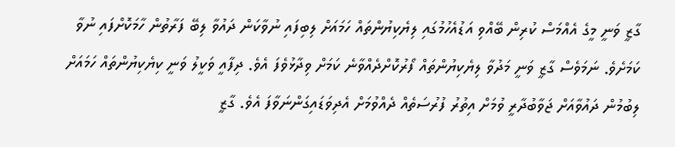ގާޒީ ވަނީ މީގެ އެއްމަސް ކުރިން ބޭއްވި އަޑުއެހުމުގައި ލިޔެކިޔުންތައް ހަމައަށް ލިބިފައި ނުވާކަން ދައުވާ ލިބޭ ފަރާތުން ހާމަކޮށްފައި ނުވާ ކަމަށެވެ. ނަމަވެސް ގާޒީ ވަނީ މަދުވާ ލިޔެކިޔުންތައް ފޯރުކޮށްދެއްވާނެ ކަމަށް ވިދާޅުވެފަ އެވެ. ދިފާއީ ވަކީލު ވަނީ ކިޔެކިޔުންތައް ހަމައަށް ލިބުމުން ދައުވާއަށް ޖަވާބުދާރީ ވުމަށް އިތުރު ފުރުސަތެއް ދެއްވުމަށް އެދިވަޑައިގަންނަވާފަ އެވެ. ގާޒީ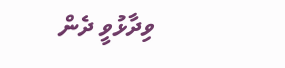ވިދާޅުވީ ދެން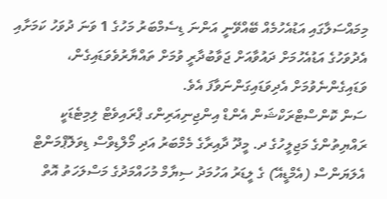މިމައްސަލާގައި އަޑުއެހުމެއް ބޭއްވޭނީ އަންނަ ޑިސެމްބަރު މަހުގެ 1 ވަނަ ދުވަހު ކަމަށާއި އެދުވަހުގެ އަޑުއެހުމަށް ދައުވާއަށް ޖަވާބުދާރީ ވުމަށް ތައްޔާރުވެވަޑައިގެން، ވަޑައިގެންނެވުމަށް އެދިވަޑައިގަންނަވާފަ އެވެ.
ސަން ކޮންސްޓްރަކްޝަން އެންޑް އިންޖިނިއަރިންގ ޕްރައިވެޓް ލިމިޓެޑަކީ ރައްޔިތުންގެ މަޖިލީހުގެ ދ. މީދޫ ދާއިރާގެ މެމްބަރު އަދި މޯލްޑިވްސް ޑިވަލޮޕްމަންޓް އެލަޔަންސް (އެމްޑީއޭ) ގެ ލީޑަރު އަހުމަދު ސިޔާމް މުހައްމަދުގެ މަސްލަހަތު އޮތް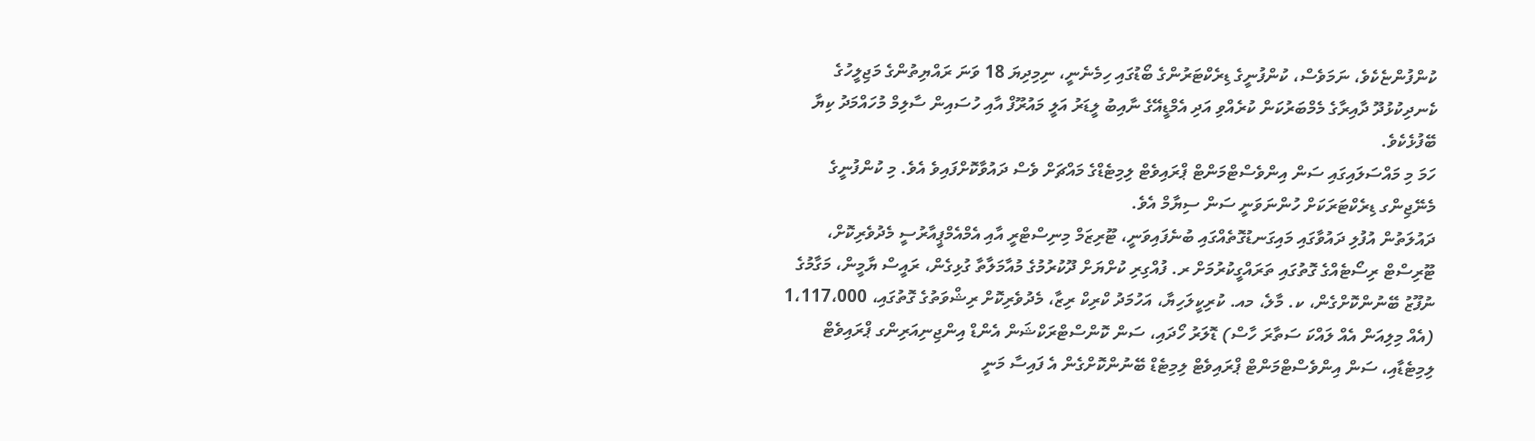ކުންފުންޏެކެވެ، ނަމަވެސް، ކުންފުނީގެ ޑިރެކްޓަރުންގެ ބޯޑުގައި ހިމެނެނީ، ނިމިދިޔަ 18 ވަނަ ރައްޔިތުންގެ މަޖިލީހުގެ ކެނދިކުޅުދޫ ދާއިރާގެ މެމްބަރުކަން ކުރެއްވި އަދި އެމްޑީއޭގެ ނާއިބު ލީޑަރު އަލީ މައުރޫފް އާއި ހުސައިން ސާލިމް މުހައްމަދު ކިޔާ ބޭފުޅެކެވެ.
ހަމަ މި މައްސަލައިގައި ސަން އިންވެސްޓްމަންޓް ޕްރައިވެޓް ލިމިޓެޑްގެ މައްޗަށް ވެސް ދައުވާކޮށްފައިވެ އެވެ. މި ކުންފުނީގެ މެނޭޖިންގ ޑިރެކްޓަރަކަށް ހުންނަވަނީ ސަން ސިޔާމް އެވެ.
ދައުލަތުން އުފުލި ދައުވާގައި މައިގަނޑުގޮތެއްގައި ބުނެފައިވަނީ، ޓޫރިޒަމް މިނިސްޓްރީ އާއި އެމްއެމްޕީއާރުސީ މެދުވެރިކޮށް، ޓޫރިސްޓް ރިސޯޓެއްގެ ގޮތުގައި ތަރައްގީކުރުމަށް ރ. ފުއްގިރި ކުށްޔަށް ދޫކުރުމުގެ މުއާމަލާތާ ގުޅިގެން، ރައީސް ޔާމީން، މަގާމުގެ ނުފޫޒު ބޭނުންކޮށްގެން، ކ. މާލެ، މއ. ކުރިކީލަހިޔާ، އަހުމަދު ކްރިކް ރިޒާ، މެދުވެރިކޮށް ރިޝްވަތުގެ ގޮތުގައި، 1،117،000 (އެއް މިލިއަން އެއް ލައްކަ ސަތާރަ ހާސް) ޑޮލަރު ހޯދައި، ސަން ކޮންސްޓްރަކްޝަން އެންޑް އިންޖިނިއަރިންގ ޕްރައިވެޓް ލިމިޓެޑާއި، ސަން އިންވެސްޓްމަންޓް ޕްރައިވެޓް ލިމިޓެޑް ބޭނުންކޮށްގެން އެ ފައިސާ މަނީ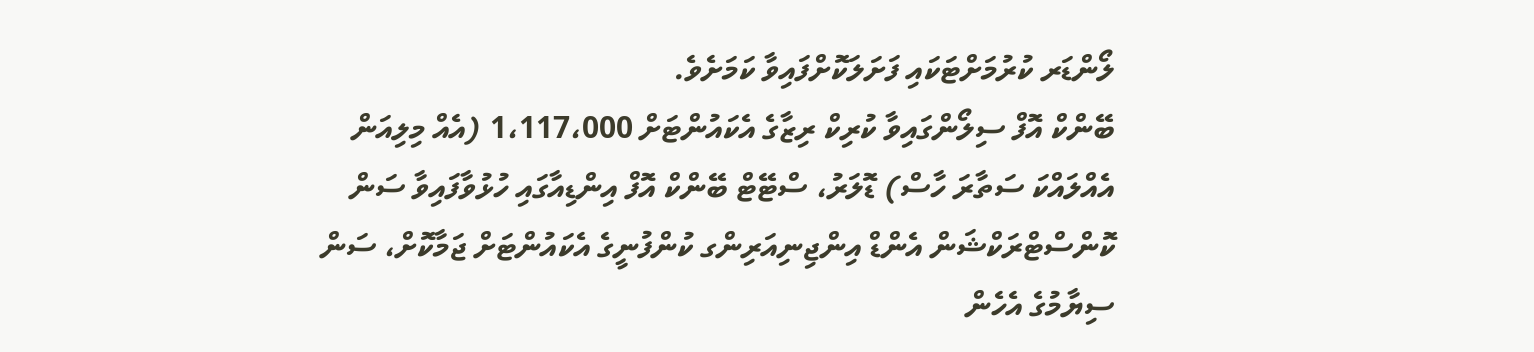ލޯންޑަރ ކުރުމަށްޓަކައި ފަށަލަކޮށްފައިވާ ކަމަށެވެ.
ބޭންކް އޮފް ސިލޯންގައިވާ ކުރިކް ރިޒާގެ އެކައުންޓަށް 1،117،000 (އެއް މިލިއަން އެއްލައްކަ ސަތާރަ ހާސް) ޑޮލަރު، ސްޓޭޓް ބޭންކް އޮފް އިންޑިއާގައި ހުޅުވާފައިވާ ސަން ކޮންސްޓްރަކްޝަން އެންޑް އިންޖިނިއަރިންގ ކުންފުނީގެ އެކައުންޓަށް ޖަމާކޮށް، ސަން ސިޔާމުގެ އެހެން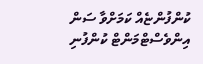ކުންފުންޏެއް ކަމަށްވާ ސަން އިންވެސްޓްމަންޓް ކުންފުނި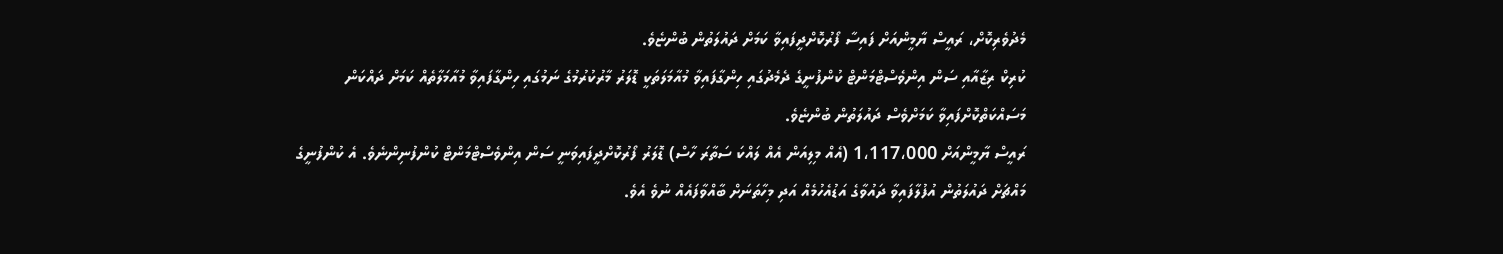މެދުވެރިކޮށް، ރައީސް ޔާމީންއަށް ފައިސާ ފޯރުކޮށްދީފައިވާ ކަމަށް ދައުލަތުން ބުންޏެވެ.
ކުރިކް ރިޒާއާއި ސަން އިންވެސްޓްމަންޓް ކުންފުނީގެ ދެމެދުގައި ހިންގާފައިވާ މުއާމަލަތަކީ ޑޮލަރު މާރުކުރުމުގެ ނަމުގައި ހިންގާފައިވާ މުއާމަލާތެއް ކަމަށް ދައްކަން މަސައްކަތްކޮށްފައިވާ ކަމަށްވެސް ދައުލަތުން ބުންޏެވެ.
ރައީސް ޔާމީންއަށް 1،117،000 (އެއް މިލިއަން އެއް ލައްކަ ސަތާރަ ހާސް) ޑޮލަރު ފޯރުކޮށްދީފައިވަނީ ސަން އިންވެސްޓްމަންޓް ކުންފުނިންނެވެ. އެ ކުންފުނީގެ މައްޗަށް ދައުލަތުން އުފުލާފައިވާ ދައުވާގެ އަޑުއެހުމެއް އަދި މިހާތަނަށް ބާއްވާފައެއް ނުވެ އެވެ.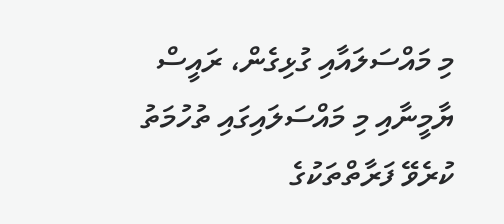މި މައްސަލައާއި ގުޅިގެން، ރައީސް ޔާމީނާއި މި މައްސަލައިގައި ތުހުމަތު ކުރެވޭ ފަރާތްތަކުގެ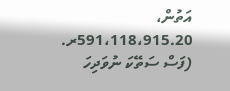އަތުން، 591،118،915.20ރ. (ފަސް ސަތޭކަ ނުވަދިހަ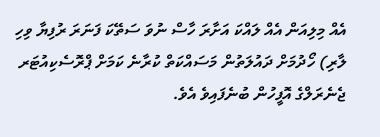އެއް މިލިއަން އެއް ލައްކަ އަށާރަ ހާސް ނުވަ ސަތޭކަ ފަނަރަ ރުފިޔާ ވިހި ލާރި) ހޯދުމަށް ދައުލަތުން މަސައްކަތް ކުރާނެ ކަމަށް ޕްރޮސެކިއުޓަރ ޖެނެރަލްގެ އޮފީހުން ބުނެފައިވެ އެވެ.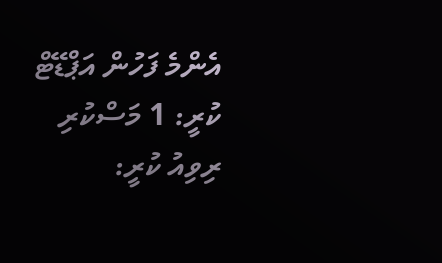އެންމެ ފަހުން އަޕްޑޭޓް ކުރީ: 1 މަސްކުރި
ރިވިއު ކުރީ: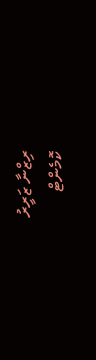ރިޒްނާ ޒަރީރު
ކޮމެންޓް